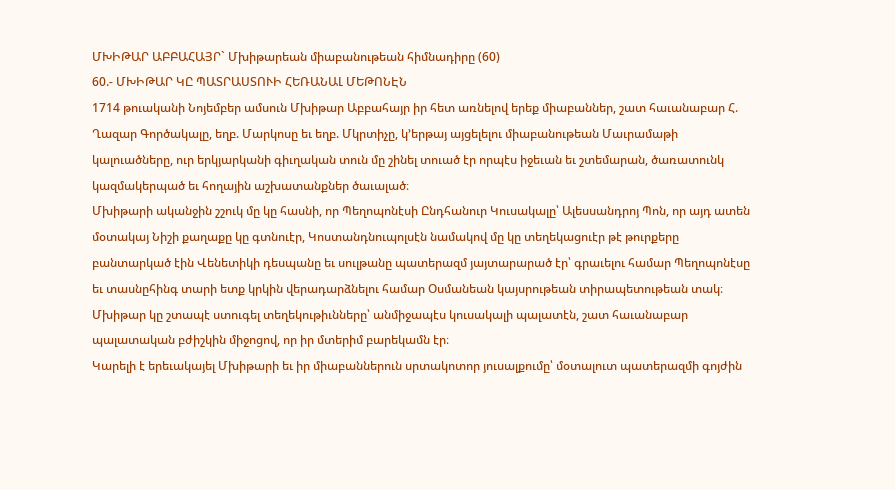ՄԽԻԹԱՐ ԱԲԲԱՀԱՅՐ` Մխիթարեան միաբանութեան հիմնադիրը (60)
60.- ՄԽԻԹԱՐ ԿԸ ՊԱՏՐԱՍՏՈՒԻ ՀԵՌԱՆԱԼ ՄԵԹՈՆԷՆ
1714 թուականի Նոյեմբեր ամսուն Մխիթար Աբբահայր իր հետ առնելով երեք միաբաններ, շատ հաւանաբար Հ. Ղազար Գործակալը, եղբ. Մարկոսը եւ եղբ. Մկրտիչը, կ՚երթայ այցելելու միաբանութեան Մաւրամաթի կալուածները, ուր երկյարկանի գիւղական տուն մը շինել տուած էր որպէս իջեւան եւ շտեմարան, ծառատունկ կազմակերպած եւ հողային աշխատանքներ ծաւալած։
Մխիթարի ականջին շշուկ մը կը հասնի, որ Պեղոպոնէսի Ընդհանուր Կուսակալը՝ Ալեսսանդրոյ Պոն, որ այդ ատեն մօտակայ Նիշի քաղաքը կը գտնուէր, Կոստանդնուպոլսէն նամակով մը կը տեղեկացուէր թէ թուրքերը բանտարկած էին Վենետիկի դեսպանը եւ սուլթանը պատերազմ յայտարարած էր՝ գրաւելու համար Պեղոպոնէսը եւ տասնըհինգ տարի ետք կրկին վերադարձնելու համար Օսմանեան կայսրութեան տիրապետութեան տակ։ Մխիթար կը շտապէ ստուգել տեղեկութիւնները՝ անմիջապէս կուսակալի պալատէն, շատ հաւանաբար պալատական բժիշկին միջոցով, որ իր մտերիմ բարեկամն էր։
Կարելի է երեւակայել Մխիթարի եւ իր միաբաններուն սրտակոտոր յուսալքումը՝ մօտալուտ պատերազմի գոյժին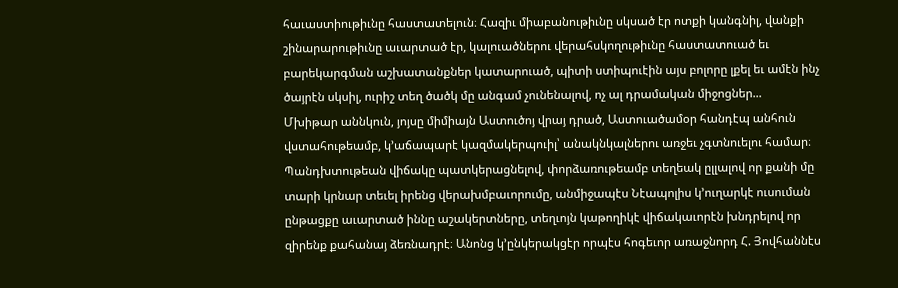հաւաստիութիւնը հաստատելուն։ Հազիւ միաբանութիւնը սկսած էր ոտքի կանգնիլ, վանքի շինարարութիւնը աւարտած էր, կալուածներու վերահսկողութիւնը հաստատուած եւ բարեկարգման աշխատանքներ կատարուած, պիտի ստիպուէին այս բոլորը լքել եւ ամէն ինչ ծայրէն սկսիլ, ուրիշ տեղ ծածկ մը անգամ չունենալով, ոչ ալ դրամական միջոցներ...
Մխիթար աննկուն, յոյսը միմիայն Աստուծոյ վրայ դրած, Աստուածամօր հանդէպ անհուն վստահութեամբ, կ՚աճապարէ կազմակերպուիլ՝ անակնկալներու առջեւ չգտնուելու համար։ Պանդխտութեան վիճակը պատկերացնելով, փորձառութեամբ տեղեակ ըլլալով որ քանի մը տարի կրնար տեւել իրենց վերախմբաւորումը, անմիջապէս Նէապոլիս կ՚ուղարկէ ուսուման ընթացքը աւարտած իննը աշակերտները, տեղւոյն կաթողիկէ վիճակաւորէն խնդրելով որ զիրենք քահանայ ձեռնադրէ։ Անոնց կ՚ընկերակցէր որպէս հոգեւոր առաջնորդ Հ. Յովհաննէս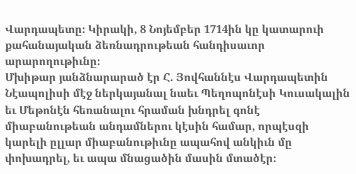Վարդապետը։ Կիրակի, 8 Նոյեմբեր 1714ին կը կատարուի քահանայական ձեռնադրութեան հանդիսաւոր արարողութիւնը։
Մխիթար յանձնարարած էր Հ. Յովհաննէս Վարդապետին Նէապոլիսի մէջ ներկայանալ նաեւ Պեղոպոնէսի Կուսակալին եւ Մեթոնէն հեռանալու հրաման խնդրել գոնէ միաբանութեան անդամներու կէսին համար, որպէսզի կարելի ըլլար միաբանութիւնը ապահով անկիւն մը փոխադրել, եւ ապա մնացածին մասին մտածէր։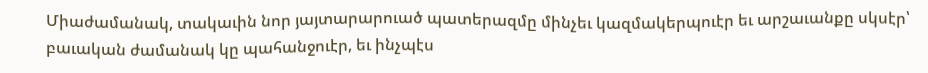Միաժամանակ, տակաւին նոր յայտարարուած պատերազմը մինչեւ կազմակերպուէր եւ արշաւանքը սկսէր՝ բաւական ժամանակ կը պահանջուէր, եւ ինչպէս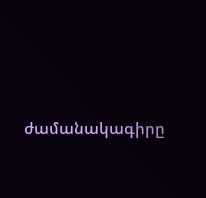ժամանակագիրը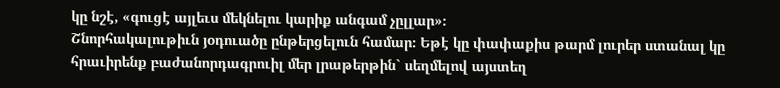կը նշէ, «գուցէ այլեւս մեկնելու կարիք անգամ չըլլար»։
Շնորհակալութիւն յօդուածը ընթերցելուն համար։ Եթէ կը փափաքիս թարմ լուրեր ստանալ կը հրաւիրենք բաժանորդագրուիլ մեր լրաթերթին` սեղմելով այստեղ